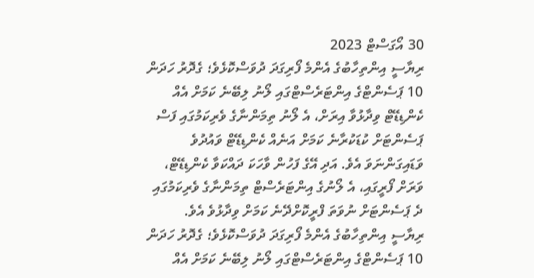30 އޯގަސްޓް 2023
ރިޔާސީ އިންތިހާބުގެ އެންމެ ފޯރިގަދަ ދުވަސްކޮޅެވެ؛ ގެދޮރު ހަދަން 10 ޕަސެންޓްގެ އިންޓަރެސްޓްގައި ލޯނު ލިބޭނެ ކަމަށް އެއް ކެންޑިޑޭޓް ވިދާޅުވާ އިރަށް، އެ ލޯނު ތިމަންނާގެ ވެރިކަމުގައި ފަސް ޕަސެންޓަށް ކުޑަކުރާނެ ކަމަށް އަނެއް ކެންޑިޑޭޓް ވައުދުވެ ވަޑައިގަންނަވަ އެވެ. އަދި އޭގެ ފަހުން ވާހަކަ ދައްކަވާ ކެންޑިޑޭޓް، ވަރަށް ފޯރީގައި، އެ ލޯނުގެ އިންޓަރެސްޓް ތިމަންނާގެ ވެރިކަމުގައި ދެ ޕަސެންޓަށް ނުވަތަ ފްރީކޮށްދޭނެ ކަމަށް ވިދާޅުވެ އެވެ.
ރިޔާސީ އިންތިހާބުގެ އެންމެ ފޯރިގަދަ ދުވަސްކޮޅެވެ؛ ގެދޮރު ހަދަން 10 ޕަސެންޓްގެ އިންޓަރެސްޓްގައި ލޯނު ލިބޭނެ ކަމަށް އެއް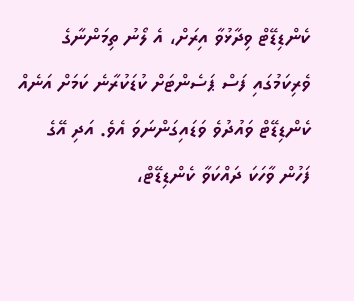ކެންޑިޑޭޓް ވިދާޅުވާ އިރަށް، އެ ލޯނު ތިމަންނާގެ ވެރިކަމުގައި ފަސް ޕަސެންޓަށް ކުޑަކުރާނެ ކަމަށް އަނެއް ކެންޑިޑޭޓް ވައުދުވެ ވަޑައިގަންނަވަ އެވެ. އަދި އޭގެ ފަހުން ވާހަކަ ދައްކަވާ ކެންޑިޑޭޓް،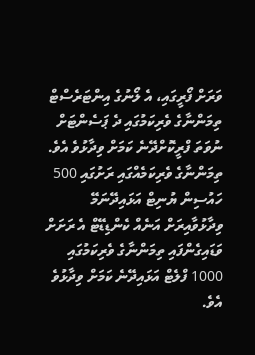ވަރަށް ފޯރީގައި، އެ ލޯނުގެ އިންޓަރެސްޓް ތިމަންނާގެ ވެރިކަމުގައި ދެ ޕަސެންޓަށް ނުވަތަ ފްރީކޮށްދޭނެ ކަމަށް ވިދާޅުވެ އެވެ.
ތިމަންނާގެ ވެރިކަމެއްގައި ރަށުގައި 500 ހައުސިން ޔުނިޓް އަޅައިދޭނަމޭ ވިދާޅުވާއިރަށް އަނެއް ކެންޑިޑޭޓް އެ ރަށަށް ވަޑައިގެންފައި ތިމަންނާގެ ވެރިކަމުގައި 1000 ފްލެޓް އަޅައިދޭނެ ކަމަށް ވިދާޅުވެ އެވެ.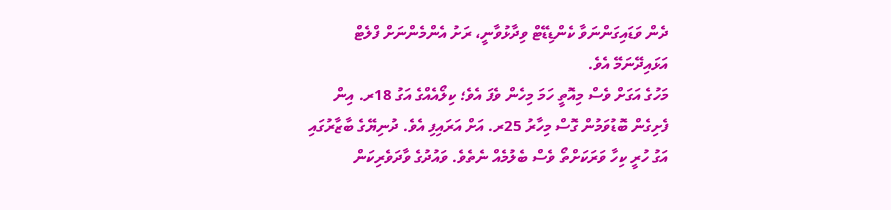ދެން ވަޑައިގަންނަވާ ކެންޑިޑޭޓް ވިދާޅުވާނީ، ރަށު އެންމެންނަށް ފްލެޓް އަޅައިދޭނަމޭ އެވެ.
މަހުގެ އަގަށް ވެސް މިއޮތީ ހަމަ މިހެން ވެފަ އެވެ؛ ކިލޯއެއްގެ އަގު 18ރ. އިން ފެށިގެން ބޮޑުވަމުން ގޮސް މިހާރު 25ރ. އަށް އަރައިފި އެވެ. ދުނިޔޭގެ ބާޒާރުގައި އަގު ހުރީ ކިހާ ވަރަކަށްތޯ ވެސް ބެލުމެއް ނެތެވެ. ވައުދުގެ ވާދަވެރިކަން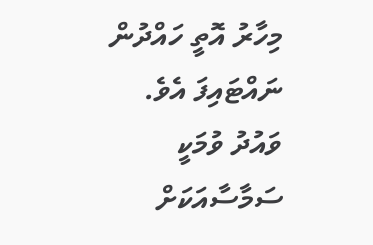މިހާރު އޮތީ ހައްދުން ނައްޓައިފަ އެވެ.
ވައުދު ވުމަކީ ސަމާސާއަކަށް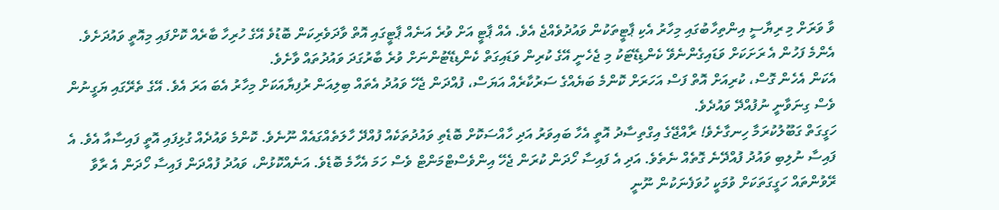ވާ ވަރަށް މި ރިޔާސީ އިންތިހާބުގައި މިހާރު އެކި ޕާޓީތަކުން ވައުދުވެއްޖެ އެވެ. އެއް ޕާޓީ އަށް ވުރެ އަނެއް ޕާޓީގައި އޮތް ވާދަވެރިކަން ބޮޑުވެ އޭގެ ހުރިހާ ބާރެއް ކޮށްފައި މިއޮތީ ވައުދަށެވެ. އެންމެ ފަހުން އެ ރަށަކަށް ވަޑައިގެންނެވޭ ކެންޑިޑޭޓަކު މި ޖެހެނީ އޭގެ ކުރިން ވަޑައިގަތް ކެންޑިޑޭޓުންނަށް ވުރެ ބާރުގަދަ ވައުދުތައް ވާށެވެ.
އެކަން އެހެން ގޮސް، ކުރިއަށް އޮތް ފަސް އަހަރަށް ކޮންމެ ބަޔެއްގެ ސަރުކާރެއް އަޔަސް، ފުއްދަން ޖެހޭ ވައުދު އެތައް ބިލިއަން ރުފިޔާއަކަށް މިހާރު އެބަ އަރަ އެވެ. އޭގެ ތެރޭގައި ޔަގީނުން ވެސް ގިނަވާނީ ނުފުއްދޭ ވައުދެވެ.
ހަގީގަތް ގަބޫލުކުރަމާ ހިނގާށެވެ! ރާއްޖޭގެ އިގްތިސާދު އޮތީ އެހާ ބައިވަރު އަދި ހާއްސަކޮށް ބޮޑެތި ވައުދުތަކެއް ފުއްދޭ ހާލަތެއްގައެއް ނޫނެވެ. ކޮންމެ ވައުދެއް ގުޅިފައި އޮތީ ފައިސާއާ އެވެ. އެ ފައިސާ ނުލިބި ވައުދު ފުއްދޭނެ ގޮތެއް ނެތެވެ. އަދި އެ ފައިސާ ހޯދަން ކުރަން ޖެހޭ އިންވެސްޓްމަންޓް ވެސް ހަމަ އެހާމެ ބޮޑެވެ. އަނެއްކޮޅުން، ވައުދު ފުއްދަން ފައިސާ ހޯދަން އެ ރާވާ ރޭވުންތައް ހަގީގަތަކަށް ވުމަކީ ހުވަފެނަކުން ނޫނީ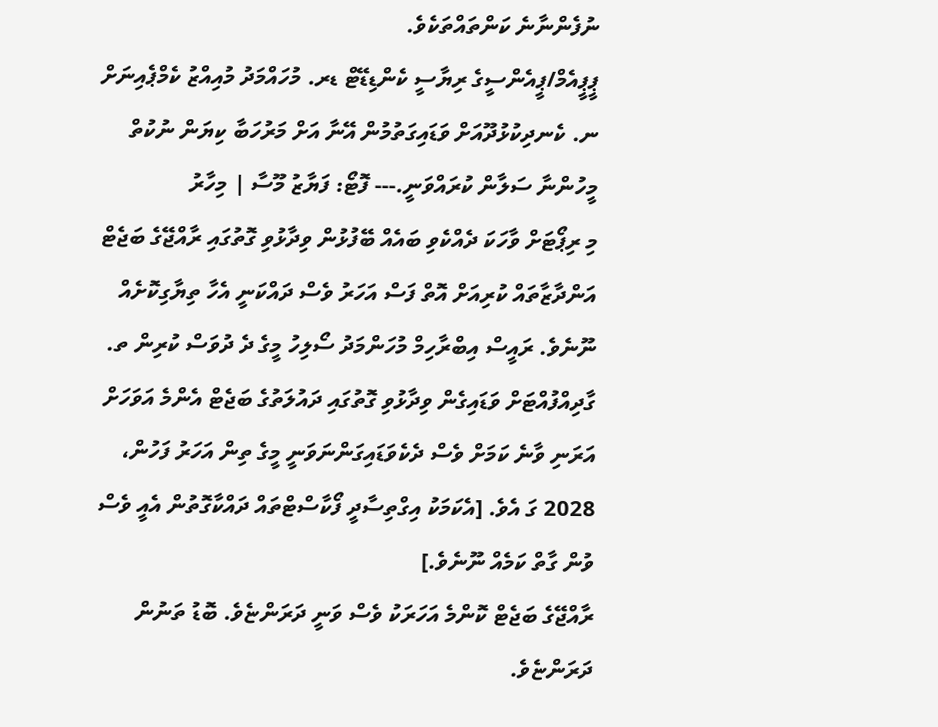ނުފެންނާނެ ކަންތައްތަކެވެ.
ޕީޕީއެމް/ޕީއެންސީގެ ރިޔާސީ ކެންޑިޑޭޓް ޑރ. މުހައްމަދު މުއިއްޒު ކެމްޕެއިނަށް ނ. ކެނދިކުޅުދޫއަށް ވަޑައިގަތުމުން އޭނާ އަށް މަރުހަބާ ކިޔަން ނުކުތް މީހުންނާ ސަލާން ކުރައްވަނީ.--- ފޮޓޯ: ފަޔާޒު މޫސާ | މިހާރު
މި ރިޕޯޓަށް ވާހަކަ ދެއްކެވި ބައެއް ބޭފުޅުން ވިދާޅުވި ގޮތުގައި ރާއްޖޭގެ ބަޖެޓް އަންދާޒާތައް ކުރިއަށް އޮތް ފަސް އަހަރު ވެސް ދައްކަނީ އެހާ ތިޔާގިކޮށެއް ނޫނެވެ. ރައީސް އިބްރާހިމް މުހަންމަދު ސޯލިހު މީގެ ދެ ދުވަސް ކުރިން ތ. ގާދިއްފުއްޓަށް ވަޑައިގެން ވިދާޅުވި ގޮތުގައި ދައުލަތުގެ ބަޖެޓް އެންމެ އަވަހަށް އަރަނި ވާނެ ކަމަށް ވެސް ދެކެވަޑައިގަންނަވަނީ މީގެ ތިން އަހަރު ފަހުން، 2028 ގަ އެވެ. [އެކަމަކު އިގްތިސާދީ ފޯކާސްޓްތައް ދައްކާގޮތުން އެއީ ވެސް ވުން ގާތް ކަމެއް ނޫނެވެ.]
ރާއްޖޭގެ ބަޖެޓް ކޮންމެ އަހަރަކު ވެސް ވަނީ ދަރަންޏެވެ. ބޮޑު ތަނުން ދަރަންޏެވެ.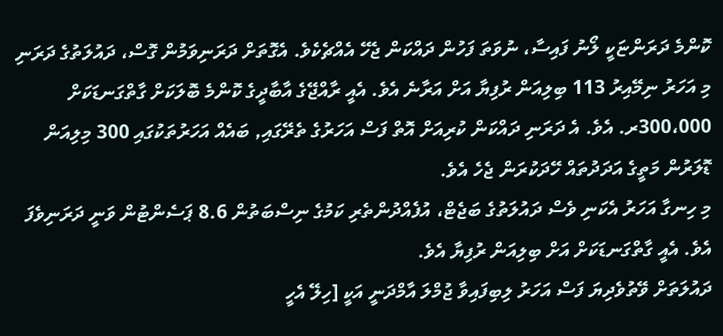ކޮންމެ ދަރަންޏަކީ ލޯނު ފައިސާ، ނުވަތަ ފަހުން ދައްކަން ޖެހޭ އެއްޗެކެވެ. އެގޮތަށް ދަރަނިވަމުން ގޮސް، ދައުލަތުގެ ދަރަނި މި އަހަރު ނިމޭއިރު 113 ބިލިއަން ރުފިޔާ އަށް އަރާނެ އެވެ. އެއީ ރާއްޖޭގެ އާބާދީގެ ކޮންމެ ބޮލަކަށް ގާތްގަނޑަކަށް 300،000ރ. އެވެ. އެ ދަރަނި ދައްކަން ކުރިއަށް އޮތް ފަސް އަހަރުގެ ތެރޭގައި, ބައެއް އަހަރުތަކުގައި 300 މިލިއަން ޑޮލަރުން މަތީގެ އަދަދުތައް ހޭދަކުރަން ޖެހެ އެވެ.
މި ހިނގާ އަހަރު އެކަނި ވެސް ދައުލަތުގެ ބަޖެޓް، އުފެއްދުންތެރި ކަމުގެ ނިސްބަތުން 8.6 ޕަސެންޓުން ވަނީ ދަރަނިވެފަ އެވެ. އެއީ ގާތްގަނޑަކަށް އަށް ބިލިއަން ރުފިޔާ އެވެ.
ދައުލަތަށް ވޭތުވެދިޔަ ފަސް އަހަރު ލިބިފައިވާ ޖުމްލަ އާމްދަނީ އަކީ [ހިލޭ އެހީ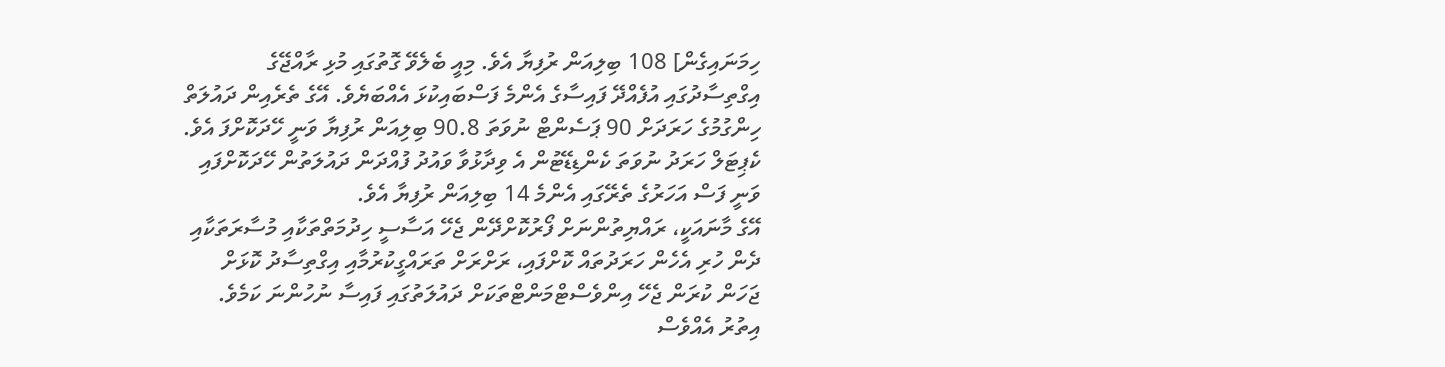ހިމަނައިގެން] 108 ބިލިއަން ރުފިޔާ އެވެ. މިއީ ބެލެވޭ ގޮތުގައި މުޅި ރާއްޖޭގެ އިގްތިސާދުގައި އުފެއްދޭ ފައިސާގެ އެންމެ ފަސްބައިކުޅަ އެއްބަޔެވެ. އޭގެ ތެރެއިން ދައުލަތް ހިންގުމުގެ ހަރަދަށް 90 ޕަސެންޓް ނުވަތަ 90.8 ބިލިއަން ރުފިޔާ ވަނީ ހޭދަކޮށްފަ އެވެ. ކެޕިޓަލް ހަރަދު ނުވަތަ ކެންޑިޑޭޓުން އެ ވިދާޅުވާ ވައުދު ފުއްދަން ދައުލަތުން ހޭދަކޮށްފައި ވަނީ ފަސް އަހަރުގެ ތެރޭގައި އެންމެ 14 ބިލިއަން ރުފިޔާ އެވެ.
އޭގެ މާނައަކީ، ރައްޔިތުންނަށް ފޯރުކޮށްދޭން ޖެހޭ އަސާސީ ހިދުމަތްތަކާއި މުސާރަތަކާއި ދެން ހުރި އެހެން ހަރަދުތައް ކޮށްފައި، ރަށްރަށް ތަރައްގީކުރުމާއި އިގްތިސާދު ކޮޅަށް ޖަހަން ކުރަން ޖެހޭ އިންވެސްޓްމަންޓްތަކަށް ދައުލަތުގައި ފައިސާ ނުހުންނަ ކަމެވެ. އިތުރު އެއްވެސް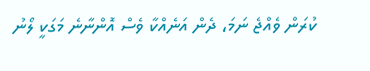ކުރަން ވެއްޖެ ނަމަ، ދެން އަނެއްކާ ވެސް އޮންނާނެ މަގަކީ ލޯނު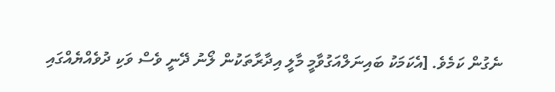ނެގުން ކަމެވެ. [އެކަމަކު ބައިނަލްއަގުވާމީ މާލީ އިދާރާތަކުން ލޯނު ދޭނީ ވެސް ވަކި ދުވެއްޔެއްގައި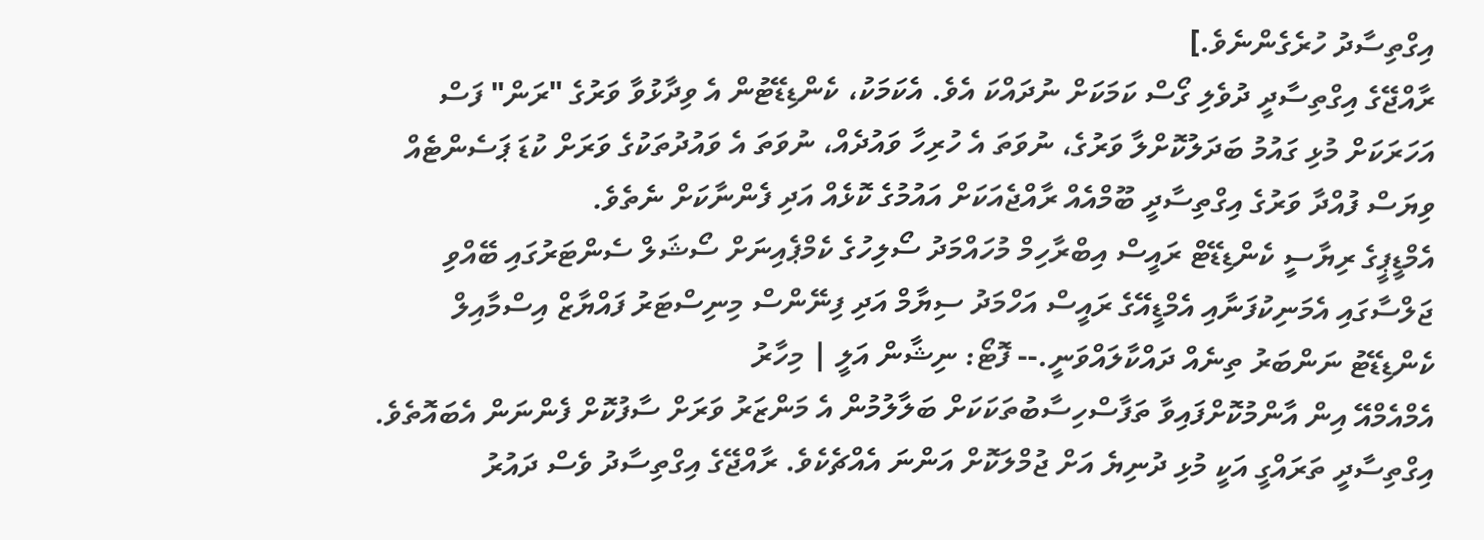އިގްތިސާދު ހުރެގެންނެވެ.]
ރާއްޖޭގެ އިގްތިސާދީ ދުވެލި ގޯސް ކަމަކަށް ނުދައްކަ އެވެ. އެކަމަކު، ކެންޑިޑޭޓުން އެ ވިދާޅުވާ ވަރުގެ "ރަން" ފަސް އަހަރަކަށް މުޅި ގައުމު ބަދަލުކޮށްލާ ވަރުގެ، ނުވަތަ އެ ހުރިހާ ވައުދެއް، ނުވަތަ އެ ވައުދުތަކުގެ ވަރަށް ކުޑަ ޕަސެންޓެއް ވިޔަސް ފުއްދާ ވަރުގެ އިގްތިސާދީ ބޫމްއެއް ރާއްޖެއަކަށް އައުމުގެ ކޮޅެއް އަދި ފެންނާކަށް ނެތެވެ.
އެމްޑީޕީގެ ރިޔާސީ ކެންޑިޑޭޓް ރައީސް އިބްރާހިމް މުހައްމަދު ސޯލިހުގެ ކެމްޕެއިނަށް ސޯޝަލް ސެންޓަރުގައި ބޭއްވި ޖަލްސާގައި އެމަނިކުފަނާއި އެމްޑީއޭގެ ރައީސް އަހްމަދު ސިޔާމް އަދި ފިނޭންސް މިނިސްޓަރު ފައްޔާޒް އިސްމާއިލް ކެންޑިޑޭޓު ނަންބަރު ތިނެއް ދައްކާލައްވަނީ.-- ފޮޓޯ: ނިޝާން އަލީ | މިހާރު
އެމްއެމްއޭ އިން އާންމުކޮށްފައިވާ ތަފާސްހިސާބުތަކަކަށް ބަލާލުމުން އެ މަންޒަރު ވަރަށް ސާފުކޮށް ފެންނަން އެބައޮތެވެ. އިގްތިސާދީ ތަރައްގީ އަކީ މުޅި ދުނިޔެ އަށް ޖުމްލަކޮށް އަންނަ އެއްޗެކެވެ. ރާއްޖޭގެ އިގްތިސާދު ވެސް ދައުރު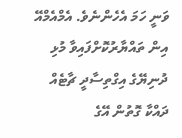ވަނީ ހަމަ އެހެންނެވެ. އެމްއެމްއޭ އިން ތައްޔާރުކޮށްފައިވާ މުޅި ދުނިޔޭގެ އިގްތިސާދީ ޗާޓެއް ދައްކާ ގޮތުން އޭގެ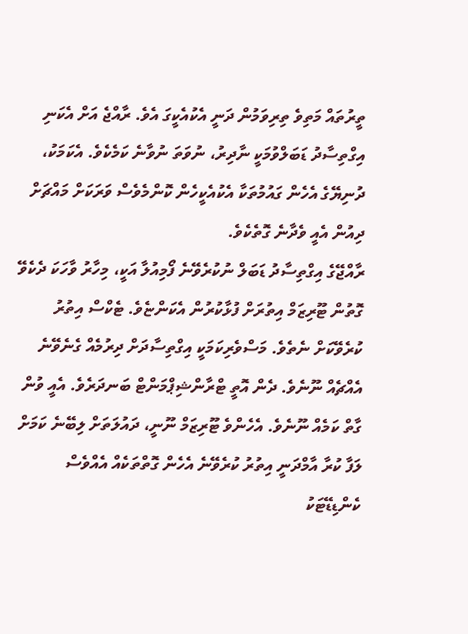ތީރުތައް މަތިވެ ތިރިވަމުން ދަނީ އެކުއެކީގަ އެވެ. ރާއްޖެ އަށް އެކަނި އިގްތިސާދު ޑަބަލްވުމަކީ ނާދިރު، ނުވަތަ ނުވާނެ ކަމެކެވެ. އެކަމަކު، ދުނިޔޭގެ އެހެން ގައުމުތަކާ އެކުއެކީހެން ކޮންމެވެސް ވަރަކަށް މައްޗަށް ދިއުން އެއީ ވެދާނެ ގޮތެކެވެ.
ރާއްޖޭގެ އިގްތިސާދު ޑަބަލް ނުކުރެވޭނެ ފޯމިއުލާ އަކީ، މިހާރު ވާހަކަ ދެކެވޭ ގޮތުން ޓޫރިޒަމް އިތުރަށް ފުޅާކުރުން އެކަންޏެވެ. ޓެކްސް އިތުރު ކުރެވޭކަށް ނެތެވެ. މަސްވެރިކަމަކީ އިގްތިސާދަށް ދިރުމެއް ގެނެވޭނެ އެއްޗެއް ނޫނެވެ. ދެން އޮތީ ޓްރާންޝިޕްމަންޓް ބަނދަރެވެ. އެއީ ވުން ގާތް ކަމެއް ނޫނެވެ. އެހެންވެ ޓޫރިޒަމް ނޫނީ، ދައުލަތަށް ލިބޭނެ ކަމަށް ލަފާ ކުރާ އާމްދަނީ އިތުރު ކުރެވޭނެ އެހެން ގޮތްތަކެއް އެއްވެސް ކެންޑިޑޭޓަކު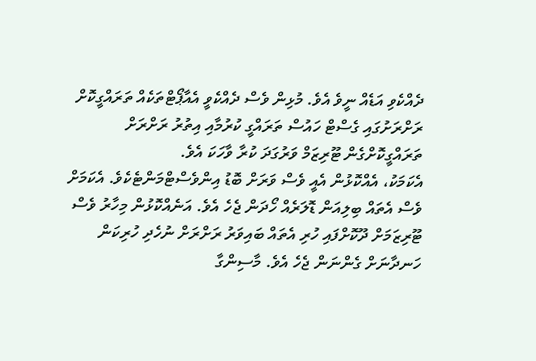ދެއްކެވި އަޑެއް ނީވެ އެވެ. މުޅިން ވެސް ދެއްކެވީ އެއާޕޯޓްތަކެއް ތަރައްގީކޮށް ރަށްރަށުގައި ގެސްޓް ހައުސް ތަރައްގީ ކުރުމާއި އިތުރު ރަށްރަށް ތަރައްގީކޮށްގެން ޓޫރިޒަމް ވަރުގަދަ ކުރާ ވާހަކަ އެވެ.
އެކަމަކު، އެއްކޮޅުން އެއީ ވެސް ވަރަށް ބޮޑު އިންވެސްޓްމަންޓެކެވެ. އެކަމަށް ވެސް އެތައް ބިލިއަން ޑޮލަރެއް ހޯދަން ޖެހެ އެވެ. އަނެއްކޮޅުން މިހާރު ވެސް ޓޫރިޒަމަށް ދޫކޮށްފައި ހުރި އެތައް ބައިވަރު ރަށްރަށް ނުހެދި ހުރިކަން ހަނދާނަށް ގެންނަން ޖެހެ އެވެ. މާސިންގާ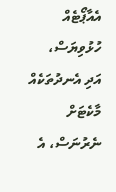އެއާޕޯޓެއް ހުޅުވިޔަސް، އަދި އެނދުތަކެއް މާކެޓަށް ނެރުނަސް، އެ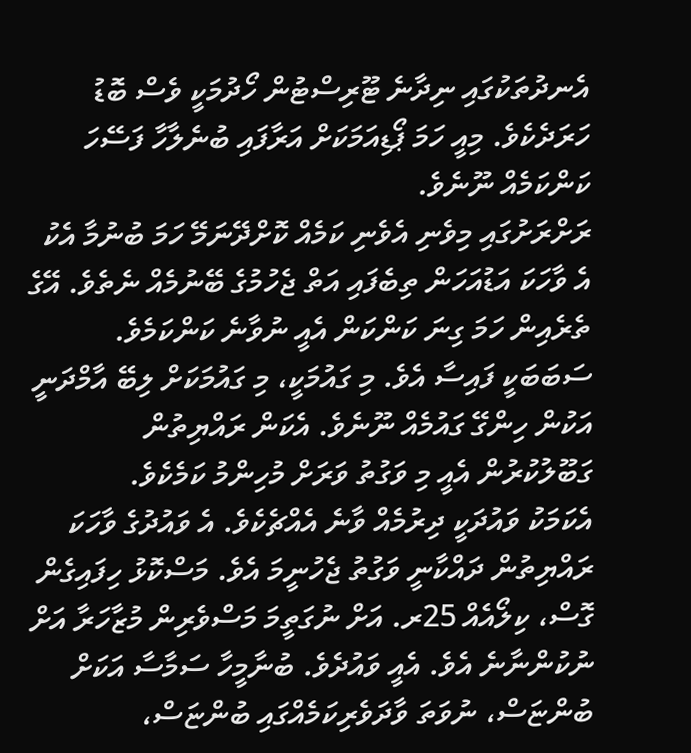އެނދުތަކުގައި ނިދާނެ ޓޫރިސްޓުން ހޯދުމަކީ ވެސް ބޮޑު ހަރަދެކެވެ. މިއީ ހަމަ ޕޯޑިއަމަކަށް އަރާފައި ބުނެލާހާ ފަސޭހަ ކަންކަމެއް ނޫނެވެ.
ރަށްރަށުގައި މިވެނި އެވެނި ކަމެއް ކޮށްދޭނަމޭ ހަމަ ބުނުމާ އެކު އެ ވާހަކަ އަޑުއަހަން ތިބެފައި އަތް ޖެހުމުގެ ބޭނުމެއް ނެތެވެ. އޭގެ ތެރެއިން ހަމަ ގިނަ ކަންކަން އެއީ ނުވާނެ ކަންކަމެވެ. ސަބަބަކީ ފައިސާ އެވެ. މި ގައުމަކީ، މި ގައުމަކަށް ލިބޭ އާމްދަނީ އަކުން ހިންގޭ ގައުމެއް ނޫނެވެ. އެކަން ރައްޔިތުން ގަބޫލުކުރުން އެއީ މި ވަގުތު ވަރަށް މުހިންމު ކަމެކެވެ.
އެކަމަކު ވައުދަކީ ދިރުމެއް ވާނެ އެއްޗެކެވެ. އެ ވައުދުގެ ވާހަކަ ރައްޔިތުން ދައްކާނީ ވަގުތު ޖެހުނީމަ އެވެ. މަސްކޮޅު ހިފައިގެން ގޮސް، ކިލޯއެއް 25ރ. އަށް ނުގަތީމަ މަސްވެރިން މުޒާހަރާ އަށް ނުކުންނާނެ އެވެ. އެއީ ވައުދެވެ. ބުނާމީހާ ސަމާސާ އަކަށް ބުންޏަސް، ނުވަތަ ވާދަވެރިކަމެއްގައި ބުންޏަސް،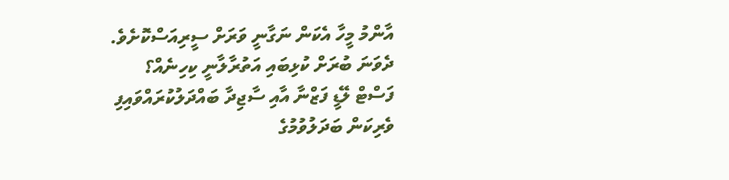އާންމު މީހާ އެކަން ނަގާނީ ވަރަށް ސީރިއަސްކޮށެވެ.
ދެވަނަ ބުރަށް ކުޅިބައި އަތުރާލާނީ ކިހިނެއް؟
ފަސްޓް ލޭޑީ ފަޒްނާ އާއި ސާޖިދާ ބައްދަލުކުރައްވައިފި
ވެރިކަން ބަދަލުވުމުގެ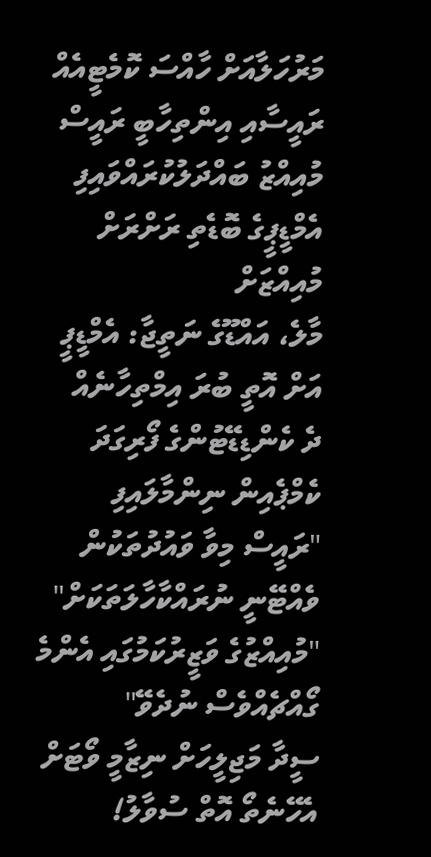މަރުހަލާއަށް ހާއްސަ ކޮމެޓީއެއް
ރައީސާއި އިންތިހާބީ ރައީސް މުއިއްޒު ބައްދަލުކުރައްވައިފި
އެމްޑީޕީގެ ބޮޑެތި ރަށްރަށް މުއިއްޒަށް
މާލެ، އައްޑޫގެ ނަތީޖާ: އެމްޑީޕީ އަށް އޮތީ ބުރަ އިމްތިހާނެއް
ދެ ކެންޑިޑޭޓުންގެ ފޯރިގަދަ ކެމްޕެއިން ނިންމާލައިފި
"ރައީސް މިވާ ވައުދުތަކުން ވެއްޓޭނީ ނުރައްކާހާލަތަކަށް"
"މުއިއްޒުގެ ވަޒީރުކަމުގައި އެންމެ ގޯއްޗެއްވެސް ނުދެވޭ"
ސީދާ މަޖިލީހަށް ނިޒާމީ ވޯޓަށް އެހޭނެތޯ އޮތް ސުވާލު!